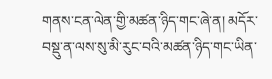གནས་ངན་ལེན་གྱི་མཚན་ཉིད་གང་ཞེ་ན། མདོར་བསྡུ་ན་ལས་སུ་མི་རུང་བའི་མཚན་ཉིད་གང་ཡིན་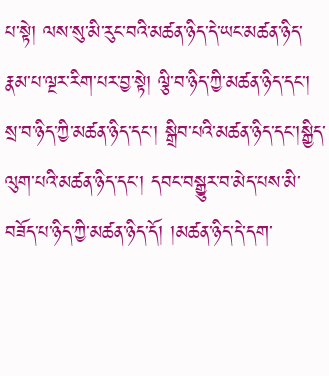པ་སྟེ། ལས་སུ་མི་རུང་བའི་མཚན་ཉིད་དེ་ཡང་མཚན་ཉིད་རྣམ་པ་ལྔར་རིག་པར་བྱ་སྟེ། ལྕི་བ་ཉིད་ཀྱི་མཚན་ཉིད་དང་། སྲ་བ་ཉིད་ཀྱི་མཚན་ཉིད་དང་། སྒྲིབ་པའི་མཚན་ཉིད་དང་།སྒྱིད་ལུག་པའི་མཚན་ཉིད་དང་། དབང་བསྒྱུར་བ་མེད་པས་མི་བཟོད་པ་ཉིད་ཀྱི་མཚན་ཉིད་དོ། །མཚན་ཉིད་དེ་དག་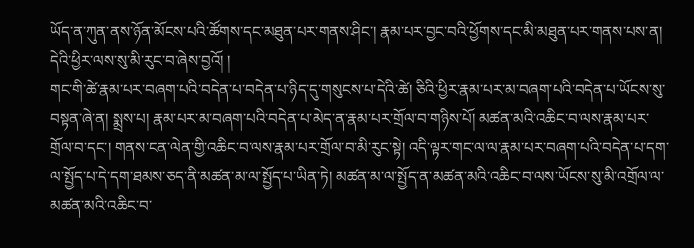ཡོད་ན་ཀུན་ནས་ཉོན་མོངས་པའི་ཚོགས་དང་མཐུན་པར་གནས་ཤིང་། རྣམ་པར་བྱང་བའི་ཕྱོགས་དང་མི་མཐུན་པར་གནས་པས་ན། དེའི་ཕྱིར་ལས་སུ་མི་རུང་བ་ཞེས་བྱའོ། །
གང་གི་ཚེ་རྣམ་པར་བཞག་པའི་བདེན་པ་བདེན་པ་ཉིད་དུ་གསུངས་པ་དེའི་ཚེ། ཅིའི་ཕྱིར་རྣམ་པར་མ་བཞག་པའི་བདེན་པ་ཡོངས་སུ་བསྟན་ཞེ་ན། སྨྲས་པ། རྣམ་པར་མ་བཞག་པའི་བདེན་པ་མེད་ན་རྣམ་པར་གྲོལ་བ་གཉིས་པོ། མཚན་མའི་འཆིང་བ་ལས་རྣམ་པར་གྲོལ་བ་དང་། གནས་ངན་ལེན་གྱི་འཆིང་བ་ལས་རྣམ་པར་གྲོལ་བ་མི་རུང་སྟེ། འདི་ལྟར་གང་ལ་ལ་རྣམ་པར་བཞག་པའི་བདེན་པ་དག་ལ་སྤྱོད་པ་དེ་དག་ཐམས་ཅད་ནི་མཚན་མ་ལ་སྤྱོད་པ་ཡིན་ཏེ། མཚན་མ་ལ་སྤྱོད་ན་མཚན་མའི་འཆིང་བ་ལས་ཡོངས་སུ་མི་འགྲོལ་ལ་མཚན་མའི་འཆིང་བ་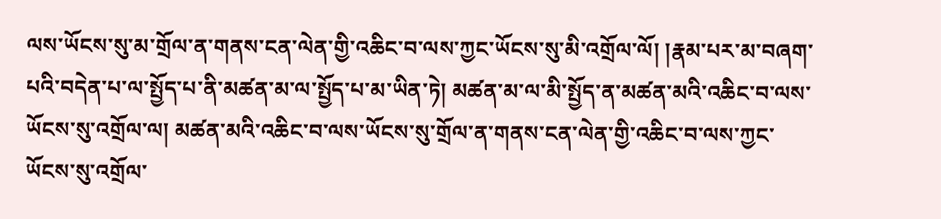ལས་ཡོངས་སུ་མ་གྲོལ་ན་གནས་ངན་ལེན་གྱི་འཆིང་བ་ལས་ཀྱང་ཡོངས་སུ་མི་འགྲོལ་ལོ། །རྣམ་པར་མ་བཞག་པའི་བདེན་པ་ལ་སྤྱོད་པ་ནི་མཚན་མ་ལ་སྤྱོད་པ་མ་ཡིན་ཏེ། མཚན་མ་ལ་མི་སྤྱོད་ན་མཚན་མའི་འཆིང་བ་ལས་ཡོངས་སུ་འགྲོལ་ལ། མཚན་མའི་འཆིང་བ་ལས་ཡོངས་སུ་གྲོལ་ན་གནས་ངན་ལེན་གྱི་འཆིང་བ་ལས་ཀྱང་ཡོངས་སུ་འགྲོལ་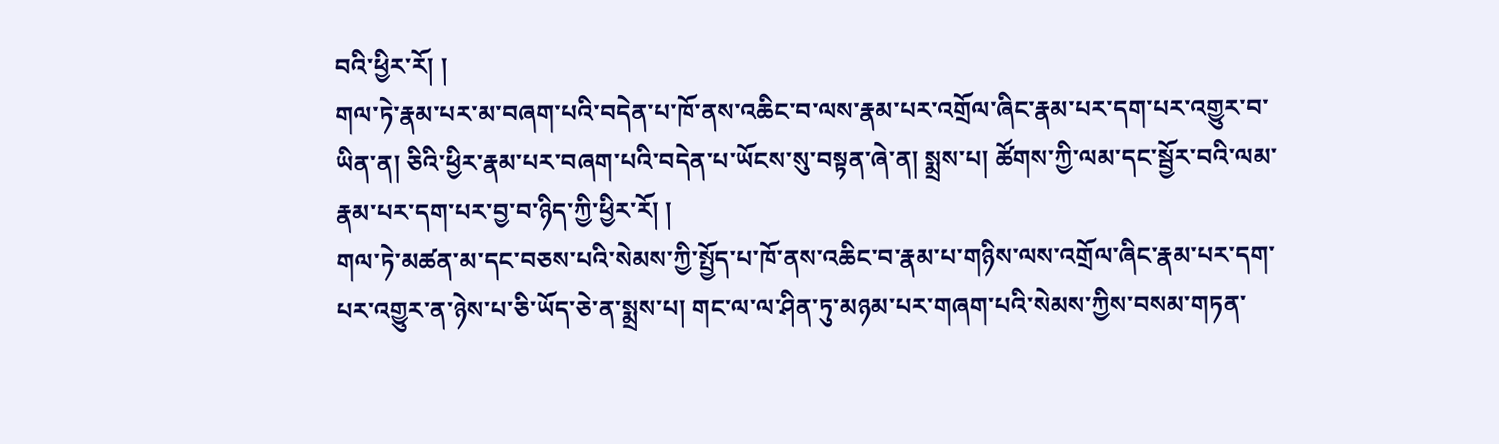བའི་ཕྱིར་རོ། །
གལ་ཏེ་རྣམ་པར་མ་བཞག་པའི་བདེན་པ་ཁོ་ནས་འཆིང་བ་ལས་རྣམ་པར་འགྲོལ་ཞིང་རྣམ་པར་དག་པར་འགྱུར་བ་ཡིན་ན། ཅིའི་ཕྱིར་རྣམ་པར་བཞག་པའི་བདེན་པ་ཡོངས་སུ་བསྟན་ཞེ་ན། སྨྲས་པ། ཚོགས་ཀྱི་ལམ་དང་སྦྱོར་བའི་ལམ་རྣམ་པར་དག་པར་བྱ་བ་ཉིད་ཀྱི་ཕྱིར་རོ། །
གལ་ཏེ་མཚན་མ་དང་བཅས་པའི་སེམས་ཀྱི་སྤྱོད་པ་ཁོ་ནས་འཆིང་བ་རྣམ་པ་གཉིས་ལས་འགྲོལ་ཞིང་རྣམ་པར་དག་པར་འགྱུར་ན་ཉེས་པ་ཅི་ཡོད་ཅེ་ན་སྨྲས་པ། གང་ལ་ལ་ཤིན་ཏུ་མཉམ་པར་གཞག་པའི་སེམས་ཀྱིས་བསམ་གཏན་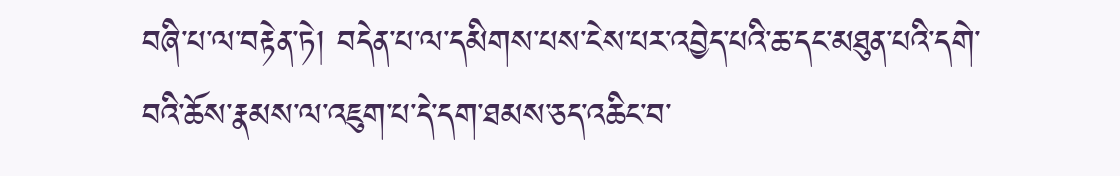བཞི་པ་ལ་བརྟེན་ཏེ། བདེན་པ་ལ་དམིགས་པས་ངེས་པར་འབྱེད་པའི་ཆ་དང་མཐུན་པའི་དགེ་བའི་ཆོས་རྣམས་ལ་འཇུག་པ་དེ་དག་ཐམས་ཅད་འཆིང་བ་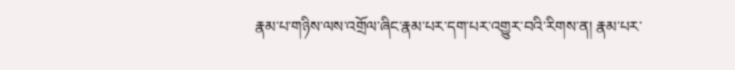རྣམ་པ་གཉིས་ལས་འགྲོལ་ཞིང་རྣམ་པར་དག་པར་འགྱུར་བའི་རིགས་ན། རྣམ་པར་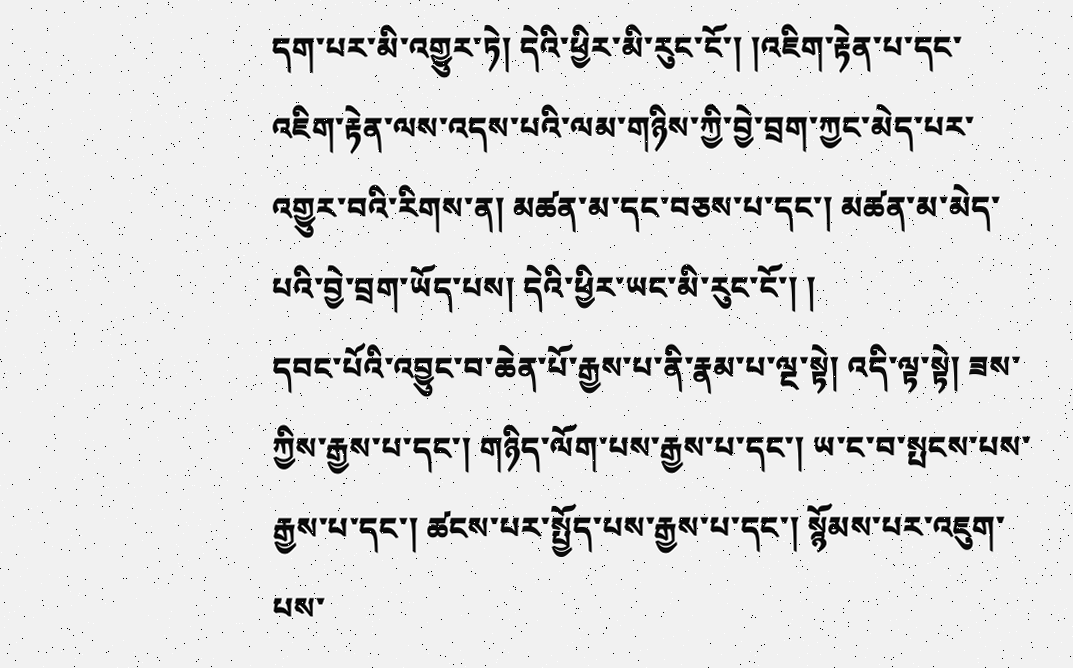དག་པར་མི་འགྱུར་ཏེ། དེའི་ཕྱིར་མི་རུང་ངོ་། །འཇིག་རྟེན་པ་དང་འཇིག་རྟེན་ལས་འདས་པའི་ལམ་གཉིས་ཀྱི་བྱེ་བྲག་ཀྱང་མེད་པར་འགྱུར་བའི་རིགས་ན། མཚན་མ་དང་བཅས་པ་དང་། མཚན་མ་མེད་པའི་བྱེ་བྲག་ཡོད་པས། དེའི་ཕྱིར་ཡང་མི་རུང་ངོ་། །
དབང་པོའི་འབྱུང་བ་ཆེན་པོ་རྒྱས་པ་ནི་རྣམ་པ་ལྔ་སྟེ། འདི་ལྟ་སྟེ། ཟས་ཀྱིས་རྒྱས་པ་དང་། གཉིད་ལོག་པས་རྒྱས་པ་དང་། ཡ་ང་བ་སྤངས་པས་རྒྱས་པ་དང་། ཚངས་པར་སྤྱོད་པས་རྒྱས་པ་དང་། སྙོམས་པར་འཇུག་པས་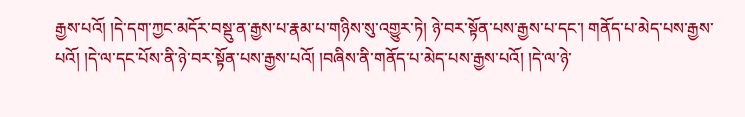རྒྱས་པའོ། །དེ་དག་ཀྱང་མདོར་བསྡུ་ན་རྒྱས་པ་རྣམ་པ་གཉིས་སུ་འགྱུར་ཏེ། ཉེ་བར་སྟོན་པས་རྒྱས་པ་དང་། གནོད་པ་མེད་པས་རྒྱས་པའོ། །དེ་ལ་དང་པོས་ནི་ཉེ་བར་སྟོན་པས་རྒྱས་པའོ། །བཞིས་ནི་གནོད་པ་མེད་པས་རྒྱས་པའོ། །དེ་ལ་ཉེ་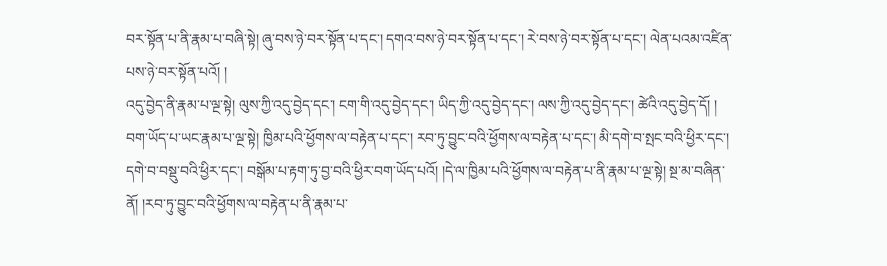བར་སྟོན་པ་ནི་རྣམ་པ་བཞི་སྟེ། ཞུ་བས་ཉེ་བར་སྟོན་པ་དང་། དགའ་བས་ཉེ་བར་སྟོན་པ་དང་། རེ་བས་ཉེ་བར་སྟོན་པ་དང་། ལེན་པའམ་འཛིན་པས་ཉེ་བར་སྟོན་པའོ། །
འདུ་བྱེད་ནི་རྣམ་པ་ལྔ་སྟེ། ལུས་ཀྱི་འདུ་བྱེད་དང་། ངག་གི་འདུ་བྱེད་དང་། ཡིད་ཀྱི་འདུ་བྱེད་དང་། ལས་ཀྱི་འདུ་བྱེད་དང་། ཚེའི་འདུ་བྱེད་དོ། །
བག་ཡོད་པ་ཡང་རྣམ་པ་ལྔ་སྟེ། ཁྱིམ་པའི་ཕྱོགས་ལ་བརྟེན་པ་དང་། རབ་ཏུ་བྱུང་བའི་ཕྱོགས་ལ་བརྟེན་པ་དང་། མི་དགེ་བ་སྤང་བའི་ཕྱིར་དང་། དགེ་བ་བསྡུ་བའི་ཕྱིར་དང་། བསྒོམ་པ་རྟག་ཏུ་བྱ་བའི་ཕྱིར་བག་ཡོད་པའོ། །དེ་ལ་ཁྱིམ་པའི་ཕྱོགས་ལ་བརྟེན་པ་ནི་རྣམ་པ་ལྔ་སྟེ། སྔ་མ་བཞིན་ནོ། །རབ་ཏུ་བྱུང་བའི་ཕྱོགས་ལ་བརྟེན་པ་ནི་རྣམ་པ་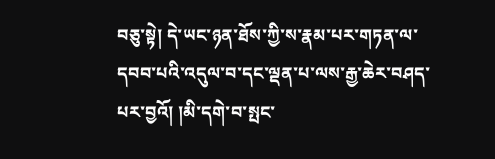བཅུ་སྟེ། དེ་ཡང་ཉན་ཐོས་ཀྱི་ས་རྣམ་པར་གཏན་ལ་དབབ་པའི་འདུལ་བ་དང་ལྡན་པ་ལས་རྒྱ་ཆེར་བཤད་པར་བྱའོ། །མི་དགེ་བ་སྤང་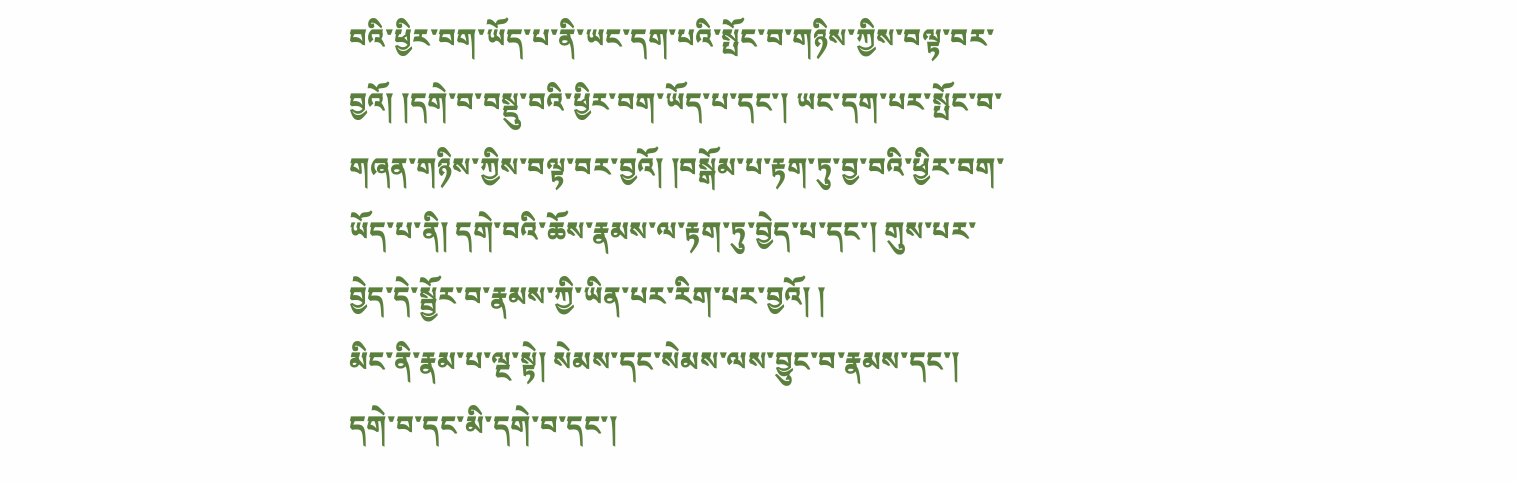བའི་ཕྱིར་བག་ཡོད་པ་ནི་ཡང་དག་པའི་སྤོང་བ་གཉིས་ཀྱིས་བལྟ་བར་བྱའོ། །དགེ་བ་བསྡུ་བའི་ཕྱིར་བག་ཡོད་པ་དང་། ཡང་དག་པར་སྤོང་བ་གཞན་གཉིས་ཀྱིས་བལྟ་བར་བྱའོ། །བསྒོམ་པ་རྟག་ཏུ་བྱ་བའི་ཕྱིར་བག་ཡོད་པ་ནི། དགེ་བའི་ཆོས་རྣམས་ལ་རྟག་ཏུ་བྱེད་པ་དང་། གུས་པར་བྱེད་དེ་སྦྱོར་བ་རྣམས་ཀྱི་ཡིན་པར་རིག་པར་བྱའོ། །
མིང་ནི་རྣམ་པ་ལྔ་སྟེ། སེམས་དང་སེམས་ལས་བྱུང་བ་རྣམས་དང་། དགེ་བ་དང་མི་དགེ་བ་དང་།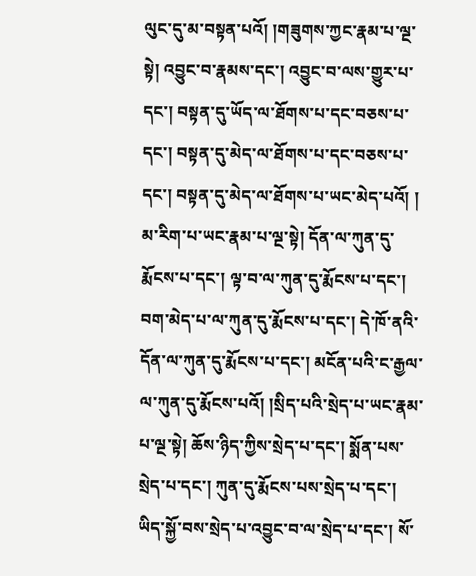ལུང་དུ་མ་བསྟན་པའོ། །གཟུགས་ཀྱང་རྣམ་པ་ལྔ་སྟེ། འབྱུང་བ་རྣམས་དང་། འབྱུང་བ་ལས་གྱུར་པ་དང་། བསྟན་དུ་ཡོད་ལ་ཐོགས་པ་དང་བཅས་པ་དང་། བསྟན་དུ་མེད་ལ་ཐོགས་པ་དང་བཅས་པ་དང་། བསྟན་དུ་མེད་ལ་ཐོགས་པ་ཡང་མེད་པའོ། །
མ་རིག་པ་ཡང་རྣམ་པ་ལྔ་སྟེ། དོན་ལ་ཀུན་དུ་རྨོངས་པ་དང་། ལྟ་བ་ལ་ཀུན་དུ་རྨོངས་པ་དང་། བག་མེད་པ་ལ་ཀུན་དུ་རྨོངས་པ་དང་། དེ་ཁོ་ནའི་དོན་ལ་ཀུན་དུ་རྨོངས་པ་དང་། མངོན་པའི་ང་རྒྱལ་ལ་ཀུན་དུ་རྨོངས་པའོ། །སྲིད་པའི་སྲེད་པ་ཡང་རྣམ་པ་ལྔ་སྟེ། ཆོས་ཉིད་ཀྱིས་སྲེད་པ་དང་། སྨོན་པས་སྲེད་པ་དང་། ཀུན་དུ་རྨོངས་པས་སྲེད་པ་དང་། ཡིད་སྐྱོ་བས་སྲེད་པ་འབྱུང་བ་ལ་སྲེད་པ་དང་། སོ་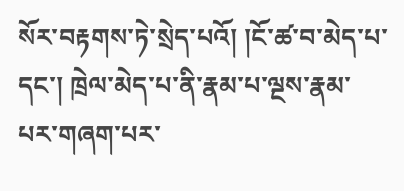སོར་བརྟགས་ཏེ་སྲེད་པའོ། །ངོ་ཚ་བ་མེད་པ་དང་། ཁྲེལ་མེད་པ་ནི་རྣམ་པ་ལྔས་རྣམ་པར་གཞག་པར་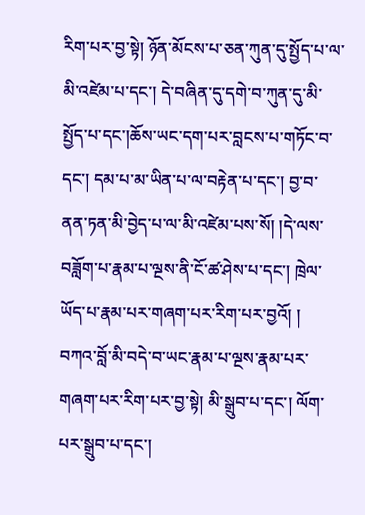རིག་པར་བྱ་སྟེ། ཉོན་མོངས་པ་ཅན་ཀུན་དུ་སྤྱོད་པ་ལ་མི་འཛེམ་པ་དང་། དེ་བཞིན་དུ་དགེ་བ་ཀུན་དུ་མི་སྤྱོད་པ་དང་།ཆོས་ཡང་དག་པར་བླངས་པ་གཏོང་བ་དང་། དམ་པ་མ་ཡིན་པ་ལ་བརྟེན་པ་དང་། བྱ་བ་ནན་ཏན་མི་བྱེད་པ་ལ་མི་འཛེམ་པས་སོ། །དེ་ལས་བཟློག་པ་རྣམ་པ་ལྔས་ནི་ངོ་ཚ་ཤེས་པ་དང་། ཁྲེལ་ཡོད་པ་རྣམ་པར་གཞག་པར་རིག་པར་བྱའོ། །
བཀའ་བློ་མི་བདེ་བ་ཡང་རྣམ་པ་ལྔས་རྣམ་པར་གཞག་པར་རིག་པར་བྱ་སྟེ། མི་སྒྲུབ་པ་དང་། ལོག་པར་སྒྲུབ་པ་དང་།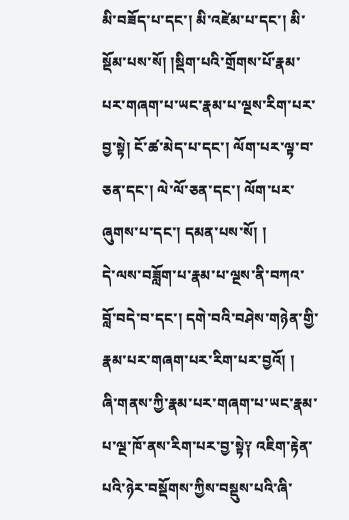མི་བཟོད་པ་དང་། མི་འཛེམ་པ་དང་། མི་སྡོམ་པས་སོ། །སྡིག་པའི་གྲོགས་པོ་རྣམ་པར་གཞག་པ་ཡང་རྣམ་པ་ལྔས་རིག་པར་བྱ་སྟེ། ངོ་ཚ་མེད་པ་དང་། ལོག་པར་ལྟ་བ་ཅན་དང་། ལེ་ལོ་ཅན་དང་། ལོག་པར་ཞུགས་པ་དང་། དམན་པས་སོ། །
དེ་ལས་བཟློག་པ་རྣམ་པ་ལྔས་ནི་བཀའ་བློ་བདེ་བ་དང་། དགེ་བའི་བཤེས་གཉེན་གྱི་རྣམ་པར་གཞག་པར་རིག་པར་བྱའོ། །
ཞི་གནས་ཀྱི་རྣམ་པར་གཞག་པ་ཡང་རྣམ་པ་ལྔ་ཁོ་ནས་རིག་པར་བྱ་སྟེ༑ འཇིག་རྟེན་པའི་ཉེར་བསྡོགས་ཀྱིས་བསྡུས་པའི་ཞི་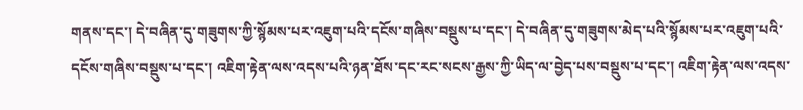གནས་དང་། དེ་བཞིན་དུ་གཟུགས་ཀྱི་སྙོམས་པར་འཇུག་པའི་དངོས་གཞིས་བསྡུས་པ་དང་། དེ་བཞིན་དུ་གཟུགས་མེད་པའི་སྙོམས་པར་འཇུག་པའི་དངོས་གཞིས་བསྡུས་པ་དང་། འཇིག་རྟེན་ལས་འདས་པའི་ཉན་ཐོས་དང་རང་སངས་རྒྱས་ཀྱི་ཡིད་ལ་བྱེད་པས་བསྡུས་པ་དང་། འཇིག་རྟེན་ལས་འདས་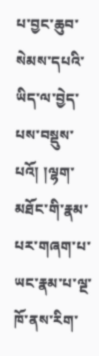པ་བྱང་ཆུབ་སེམས་དཔའི་ཡིད་ལ་བྱེད་པས་བསྡུས་པའོ། །ལྷག་མཐོང་གི་རྣམ་པར་གཞག་པ་ཡང་རྣམ་པ་ལྔ་ཁོ་ནས་རིག་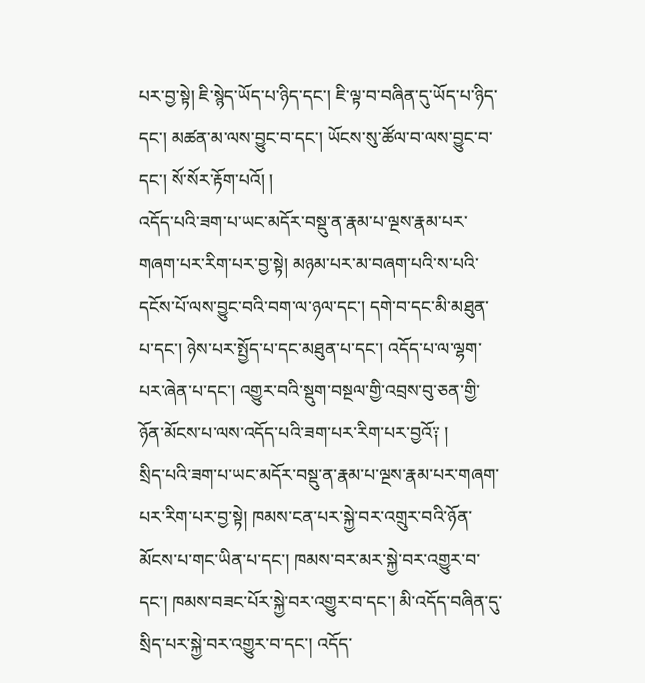པར་བྱ་སྟེ། ཇི་སྙེད་ཡོད་པ་ཉིད་དང་། ཇི་ལྟ་བ་བཞིན་དུ་ཡོད་པ་ཉིད་དང་། མཚན་མ་ལས་བྱུང་བ་དང་། ཡོངས་སུ་ཚོལ་བ་ལས་བྱུང་བ་དང་། སོ་སོར་རྟོག་པའོ། །
འདོད་པའི་ཟག་པ་ཡང་མདོར་བསྡུ་ན་རྣམ་པ་ལྔས་རྣམ་པར་གཞག་པར་རིག་པར་བྱ་སྟེ། མཉམ་པར་མ་བཞག་པའི་ས་པའི་དངོས་པོ་ལས་བྱུང་བའི་བག་ལ་ཉལ་དང་། དགེ་བ་དང་མི་མཐུན་པ་དང་། ཉེས་པར་སྤྱོད་པ་དང་མཐུན་པ་དང་། འདོད་པ་ལ་ལྷག་པར་ཞེན་པ་དང་། འགྱུར་བའི་སྡུག་བསྔལ་གྱི་འབྲས་བུ་ཅན་གྱི་ཉོན་མོངས་པ་ལས་འདོད་པའི་ཟག་པར་རིག་པར་བྱའོ༑ །
སྲིད་པའི་ཟག་པ་ཡང་མདོར་བསྡུ་ན་རྣམ་པ་ལྔས་རྣམ་པར་གཞག་པར་རིག་པར་བྱ་སྟེ། ཁམས་ངན་པར་སྐྱེ་བར་འགྲུར་བའི་ཉོན་མོངས་པ་གང་ཡིན་པ་དང་། ཁམས་བར་མར་སྐྱེ་བར་འགྱུར་བ་དང་། ཁམས་བཟང་པོར་སྐྱེ་བར་འགྱུར་བ་དང་། མི་འདོད་བཞིན་དུ་སྲིད་པར་སྐྱེ་བར་འགྱུར་བ་དང་། འདོད་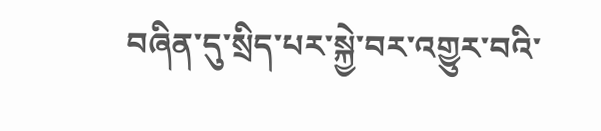བཞིན་དུ་སྲིད་པར་སྐྱེ་བར་འགྱུར་བའི་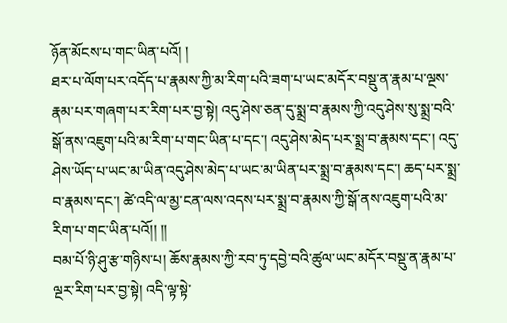ཉོན་མོངས་པ་གང་ཡིན་པའོ། །
ཐར་པ་ལོག་པར་འདོད་པ་རྣམས་ཀྱི་མ་རིག་པའི་ཟག་པ་ཡང་མདོར་བསྡུ་ན་རྣམ་པ་ལྔས་རྣམ་པར་གཞག་པར་རིག་པར་བྱ་སྟེ། འདུ་ཤེས་ཅན་དུ་སྨྲ་བ་རྣམས་ཀྱི་འདུ་ཤེས་སུ་སྨྲ་བའི་སྒོ་ནས་འཇུག་པའི་མ་རིག་པ་གང་ཡིན་པ་དང་། འདུ་ཤེས་མེད་པར་སྨྲ་བ་རྣམས་དང་། འདུ་ཤེས་ཡོད་པ་ཡང་མ་ཡིན་འདུ་ཤེས་མེད་པ་ཡང་མ་ཡིན་པར་སྨྲ་བ་རྣམས་དང་། ཆད་པར་སྨྲ་བ་རྣམས་དང་། ཚེ་འདི་ལ་མྱ་ངན་ལས་འདས་པར་སྨྲ་བ་རྣམས་ཀྱི་སྒོ་ནས་འཇུག་པའི་མ་རིག་པ་གང་ཡིན་པའོ།། །།
བམ་པོ་ཉི་ཤུ་རྩ་གཉིས་པ། ཆོས་རྣམས་ཀྱི་རབ་ཏུ་དབྱེ་བའི་ཚུལ་ཡང་མདོར་བསྡུ་ན་རྣམ་པ་ལྔར་རིག་པར་བྱ་སྟེ། འདི་ལྟ་སྟེ་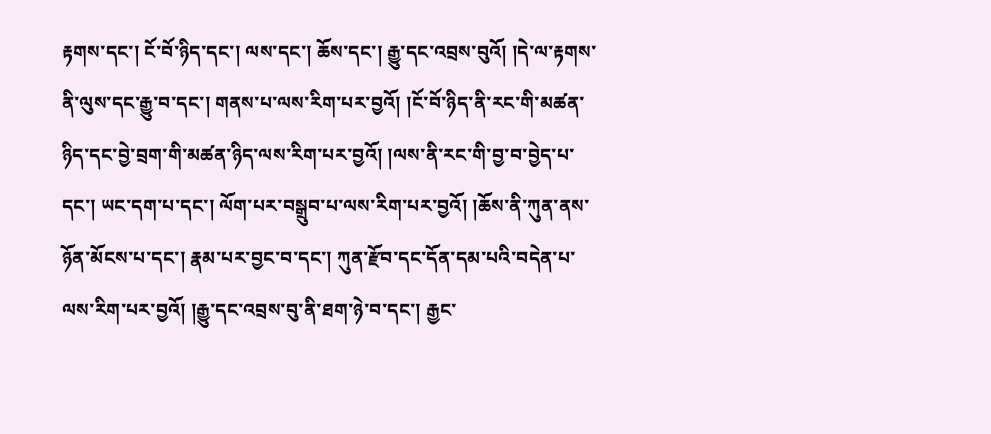རྟགས་དང་། ངོ་བོ་ཉིད་དང་། ལས་དང་། ཆོས་དང་། རྒྱུ་དང་འབྲས་བུའོ། །དེ་ལ་རྟགས་ནི་ལུས་དང་རྒྱུ་བ་དང་། གནས་པ་ལས་རིག་པར་བྱའོ། །ངོ་བོ་ཉིད་ནི་རང་གི་མཚན་ཉིད་དང་བྱེ་བྲག་གི་མཚན་ཉིད་ལས་རིག་པར་བྱའོ། །ལས་ནི་རང་གི་བྱ་བ་བྱེད་པ་དང་། ཡང་དག་པ་དང་། ལོག་པར་བསྒྲུབ་པ་ལས་རིག་པར་བྱའོ། །ཆོས་ནི་ཀུན་ནས་ཉོན་མོངས་པ་དང་། རྣམ་པར་བྱང་བ་དང་། ཀུན་རྫོབ་དང་དོན་དམ་པའི་བདེན་པ་ལས་རིག་པར་བྱའོ། །རྒྱུ་དང་འབྲས་བུ་ནི་ཐག་ཉེ་བ་དང་། རྒྱང་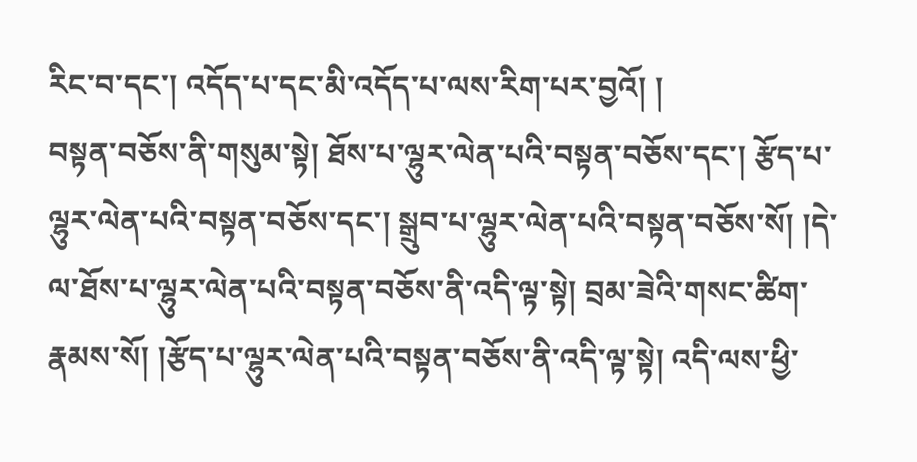རིང་བ་དང་། འདོད་པ་དང་མི་འདོད་པ་ལས་རིག་པར་བྱའོ། །
བསྟན་བཅོས་ནི་གསུམ་སྟེ། ཐོས་པ་ལྷུར་ལེན་པའི་བསྟན་བཅོས་དང་། རྩོད་པ་ལྷུར་ལེན་པའི་བསྟན་བཅོས་དང་། སྒྲུབ་པ་ལྷུར་ལེན་པའི་བསྟན་བཅོས་སོ། །དེ་ལ་ཐོས་པ་ལྷུར་ལེན་པའི་བསྟན་བཅོས་ནི་འདི་ལྟ་སྟེ། བྲམ་ཟེའི་གསང་ཚིག་རྣམས་སོ། །རྩོད་པ་ལྷུར་ལེན་པའི་བསྟན་བཅོས་ནི་འདི་ལྟ་སྟེ། འདི་ལས་ཕྱི་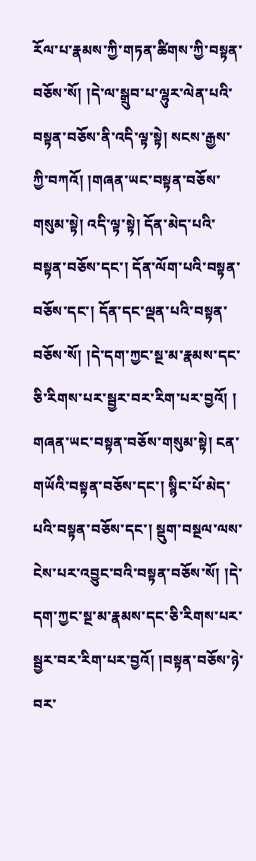རོལ་པ་རྣམས་ཀྱི་གཏན་ཚིགས་ཀྱི་བསྟན་བཅོས་སོ། །དེ་ལ་སྒྲུབ་པ་ལྷུར་ལེན་པའི་བསྟན་བཅོས་ནི་འདི་ལྟ་སྟེ། སངས་རྒྱས་ཀྱི་བཀའོ། །གཞན་ཡང་བསྟན་བཅོས་གསུམ་སྟེ། འདི་ལྟ་སྟེ། དོན་མེད་པའི་བསྟན་བཅོས་དང་། དོན་ལོག་པའི་བསྟན་བཅོས་དང་། དོན་དང་ལྡན་པའི་བསྟན་བཅོས་སོ། །དེ་དག་ཀྱང་སྔ་མ་རྣམས་དང་ཅི་རིགས་པར་སྦྱར་བར་རིག་པར་བྱའོ། །
གཞན་ཡང་བསྟན་བཅོས་གསུམ་སྟེ། ངན་གཡོའི་བསྟན་བཅོས་དང་། སྙིང་པོ་མེད་པའི་བསྟན་བཅོས་དང་། སྡུག་བསྔལ་ལས་ངེས་པར་འབྱུང་བའི་བསྟན་བཅོས་སོ། །དེ་དག་ཀྱང་སྔ་མ་རྣམས་དང་ཅི་རིགས་པར་སྦྱར་བར་རིག་པར་བྱའོ། །བསྟན་བཅོས་ཉེ་བར་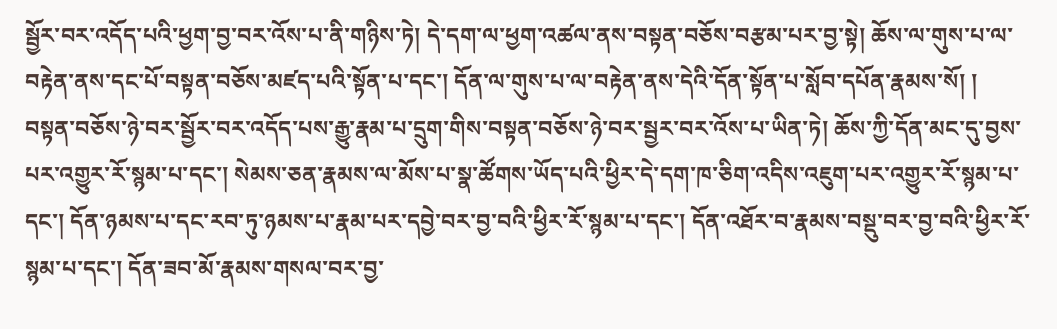སྦྱོར་བར་འདོད་པའི་ཕྱག་བྱ་བར་འོས་པ་ནི་གཉིས་ཏེ། དེ་དག་ལ་ཕྱག་འཚལ་ནས་བསྟན་བཅོས་བརྩམ་པར་བྱ་སྟེ། ཆོས་ལ་གུས་པ་ལ་བརྟེན་ནས་དང་པོ་བསྟན་བཅོས་མཛད་པའི་སྟོན་པ་དང་། དོན་ལ་གུས་པ་ལ་བརྟེན་ནས་དེའི་དོན་སྟོན་པ་སློབ་དཔོན་རྣམས་སོ། །
བསྟན་བཅོས་ཉེ་བར་སྦྱོར་བར་འདོད་པས་རྒྱུ་རྣམ་པ་དྲུག་གིས་བསྟན་བཅོས་ཉེ་བར་སྦྱར་བར་འོས་པ་ཡིན་ཏེ། ཆོས་ཀྱི་དོན་མང་དུ་བྱས་པར་འགྱུར་རོ་སྙམ་པ་དང་། སེམས་ཅན་རྣམས་ལ་མོས་པ་སྣ་ཚོགས་ཡོད་པའི་ཕྱིར་དེ་དག་ཁ་ཅིག་འདིས་འཇུག་པར་འགྱུར་རོ་སྙམ་པ་དང་། དོན་ཉམས་པ་དང་རབ་ཏུ་ཉམས་པ་རྣམ་པར་དབྱེ་བར་བྱ་བའི་ཕྱིར་རོ་སྙམ་པ་དང་། དོན་འཐོར་བ་རྣམས་བསྡུ་བར་བྱ་བའི་ཕྱིར་རོ་སྙམ་པ་དང་། དོན་ཟབ་མོ་རྣམས་གསལ་བར་བྱ་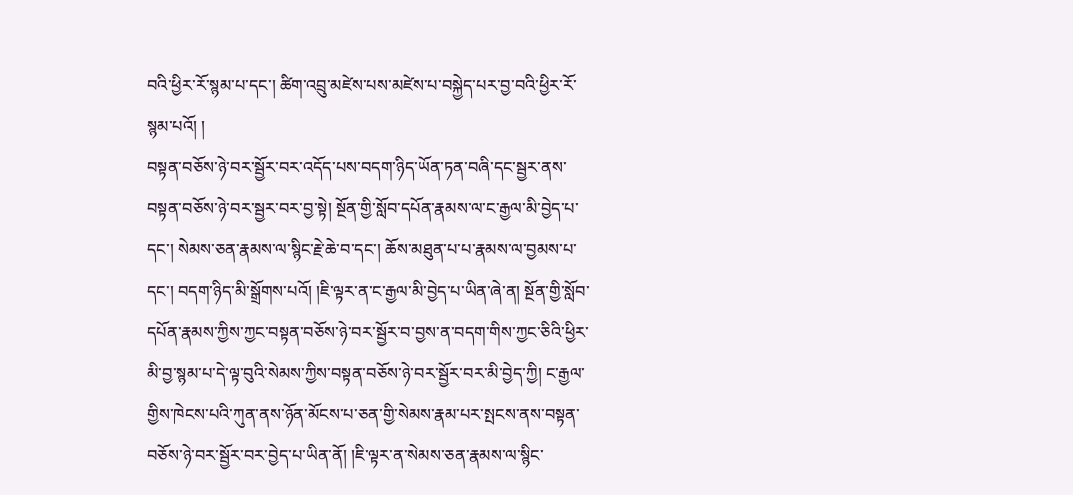བའི་ཕྱིར་རོ་སྙམ་པ་དང་། ཚིག་འབྲུ་མཛེས་པས་མཛེས་པ་བསྐྱེད་པར་བྱ་བའི་ཕྱིར་རོ་སྙམ་པའོ། །
བསྟན་བཅོས་ཉེ་བར་སྦྱོར་བར་འདོད་པས་བདག་ཉིད་ཡོན་ཏན་བཞི་དང་སྦྱར་ནས་བསྟན་བཅོས་ཉེ་བར་སྦྱར་བར་བྱ་སྟེ། སྔོན་གྱི་སློབ་དཔོན་རྣམས་ལ་ང་རྒྱལ་མི་བྱེད་པ་དང་། སེམས་ཅན་རྣམས་ལ་སྙིང་རྗེ་ཆེ་བ་དང་། ཆོས་མཐུན་པ་པ་རྣམས་ལ་བྱམས་པ་དང་། བདག་ཉིད་མི་སྒྲོགས་པའོ། །ཇི་ལྟར་ན་ང་རྒྱལ་མི་བྱེད་པ་ཡིན་ཞེ་ན། སྔོན་གྱི་སློབ་དཔོན་རྣམས་ཀྱིས་ཀྱང་བསྟན་བཅོས་ཉེ་བར་སྦྱོར་བ་བྱས་ན་བདག་གིས་ཀྱང་ཅིའི་ཕྱིར་མི་བྱ་སྙམ་པ་དེ་ལྟ་བུའི་སེམས་ཀྱིས་བསྟན་བཅོས་ཉེ་བར་སྦྱོར་བར་མི་བྱེད་ཀྱི། ང་རྒྱལ་གྱིས་ཁེངས་པའི་ཀུན་ནས་ཉོན་མོངས་པ་ཅན་གྱི་སེམས་རྣམ་པར་སྤངས་ནས་བསྟན་བཅོས་ཉེ་བར་སྦྱོར་བར་བྱེད་པ་ཡིན་ནོ། །ཇི་ལྟར་ན་སེམས་ཅན་རྣམས་ལ་སྙིང་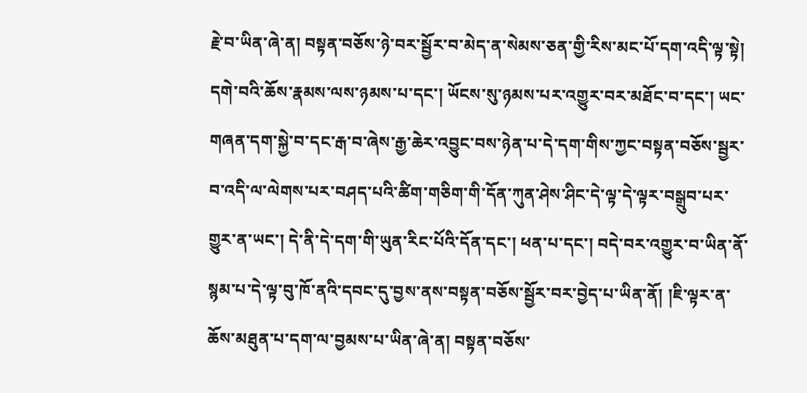རྗེ་བ་ཡིན་ཞེ་ན། བསྟན་བཅོས་ཉེ་བར་སྦྱོར་བ་མེད་ན་སེམས་ཅན་གྱི་རིས་མང་པོ་དག་འདི་ལྟ་སྟེ། དགེ་བའི་ཆོས་རྣམས་ལས་ཉམས་པ་དང་། ཡོངས་སུ་ཉམས་པར་འགྱུར་བར་མཐོང་བ་དང་། ཡང་གཞན་དག་སྐྱེ་བ་དང་རྒ་བ་ཞེས་རྒྱ་ཆེར་འབྱུང་བས་ཉེན་པ་དེ་དག་གིས་ཀྱང་བསྟན་བཅོས་སྦྱར་བ་འདི་ལ་ལེགས་པར་བཤད་པའི་ཚིག་གཅིག་གི་དོན་ཀུན་ཤེས་ཤིང་དེ་ལྟ་དེ་ལྟར་བསྒྲུབ་པར་གྱུར་ན་ཡང་། དེ་ནི་དེ་དག་གི་ཡུན་རིང་པོའི་དོན་དང་། ཕན་པ་དང་། བདེ་བར་འགྱུར་བ་ཡིན་ནོ་སྙམ་པ་དེ་ལྟ་བུ་ཁོ་ནའི་དབང་དུ་བྱས་ནས་བསྟན་བཅོས་སྦྱོར་བར་བྱེད་པ་ཡིན་ནོ། །ཇི་ལྟར་ན་ཆོས་མཐུན་པ་དག་ལ་བྱམས་པ་ཡིན་ཞེ་ན། བསྟན་བཅོས་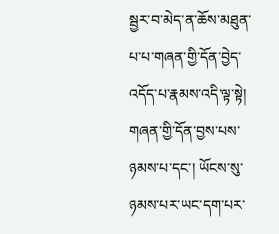སྦྱར་བ་མེད་ན་ཆོས་མཐུན་པ་པ་གཞན་གྱི་དོན་བྱེད་འདོད་པ་རྣམས་འདི་ལྟ་སྟེ། གཞན་གྱི་དོན་བྱས་པས་ཉམས་པ་དང་། ཡོངས་སུ་ཉམས་པར་ཡང་དག་པར་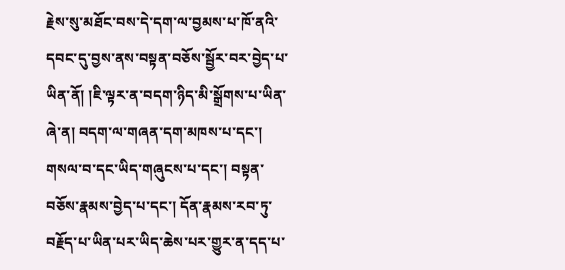རྗེས་སུ་མཐོང་བས་དེ་དག་ལ་བྱམས་པ་ཁོ་ནའི་དབང་དུ་བྱས་ནས་བསྟན་བཅོས་སྦྱོར་བར་བྱེད་པ་ཡིན་ནོ། །ཇི་ལྟར་ན་བདག་ཉིད་མི་སྒྲོགས་པ་ཡིན་ཞེ་ན། བདག་ལ་གཞན་དག་མཁས་པ་དང་། གསལ་བ་དང་ཡིད་གཞུངས་པ་དང་། བསྟན་བཅོས་རྣམས་བྱེད་པ་དང་། དོན་རྣམས་རབ་ཏུ་བརྗོད་པ་ཡིན་པར་ཡིད་ཆེས་པར་གྱུར་ན་དད་པ་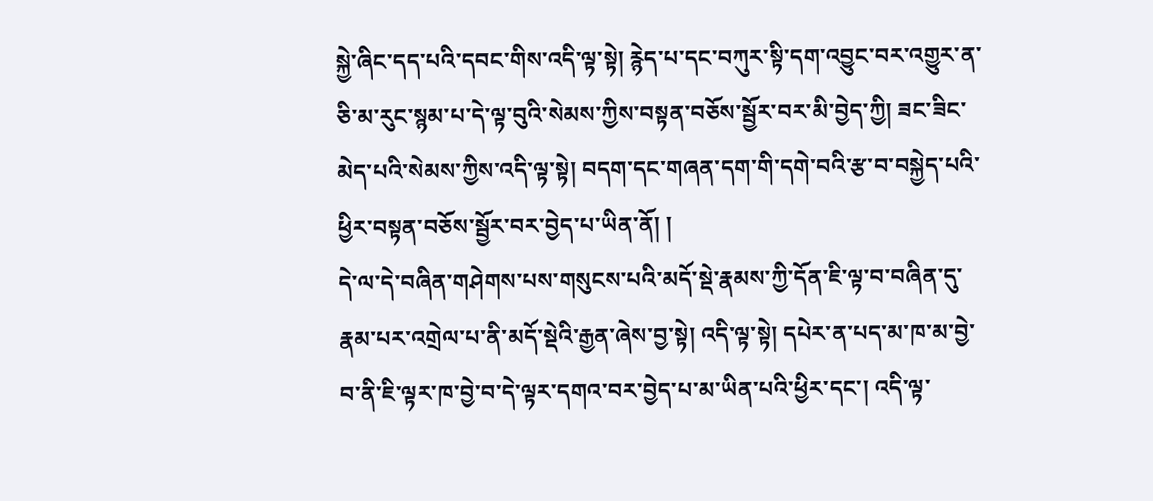སྐྱེ་ཞིང་དད་པའི་དབང་གིས་འདི་ལྟ་སྟེ། རྙེད་པ་དང་བཀུར་སྟི་དག་འབྱུང་བར་འགྱུར་ན་ཅི་མ་རུང་སྙམ་པ་དེ་ལྟ་བུའི་སེམས་ཀྱིས་བསྟན་བཅོས་སྦྱོར་བར་མི་བྱེད་ཀྱི། ཟང་ཟིང་མེད་པའི་སེམས་ཀྱིས་འདི་ལྟ་སྟེ། བདག་དང་གཞན་དག་གི་དགེ་བའི་རྩ་བ་བསྐྱེད་པའི་ཕྱིར་བསྟན་བཅོས་སྦྱོར་བར་བྱེད་པ་ཡིན་ནོ། །
དེ་ལ་དེ་བཞིན་གཤེགས་པས་གསུངས་པའི་མདོ་སྡེ་རྣམས་ཀྱི་དོན་ཇི་ལྟ་བ་བཞིན་དུ་རྣམ་པར་འགྲེལ་པ་ནི་མདོ་སྡེའི་རྒྱན་ཞེས་བྱ་སྟེ། འདི་ལྟ་སྟེ། དཔེར་ན་པད་མ་ཁ་མ་བྱེ་བ་ནི་ཇི་ལྟར་ཁ་བྱེ་བ་དེ་ལྟར་དགའ་བར་བྱེད་པ་མ་ཡིན་པའི་ཕྱིར་དང་། འདི་ལྟ་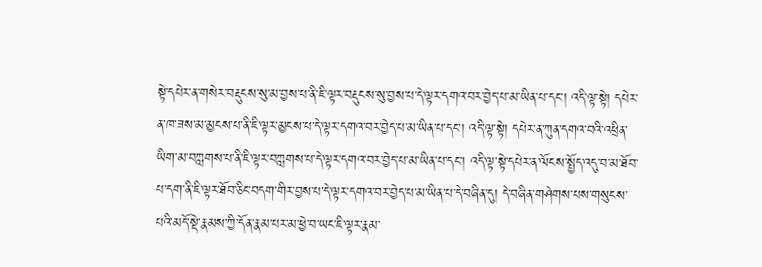སྟེ་དཔེར་ན་གསེར་བརྡུངས་སུ་མ་བྱས་པ་ནི་ཇི་ལྟར་བརྡུངས་སུ་བྱས་པ་དེ་ལྟར་དགའ་བར་བྱེད་པ་མ་ཡིན་པ་དང་། འདི་ལྟ་སྟེ། དཔེར་ན་ཁ་ཟས་མ་མྱངས་པ་ནི་ཇི་ལྟར་མྱངས་པ་དེ་ལྟར་དགའ་བར་བྱེད་པ་མ་ཡིན་པ་དང་། འདི་ལྟ་སྟེ། དཔེར་ན་ཀུན་དགའ་བའི་འཕྲིན་ཡིག་མ་བཀླགས་པ་ནི་ཇི་ལྟར་བཀླགས་པ་དེ་ལྟར་དགའ་བར་བྱེད་པ་མ་ཡིན་པ་དང་། འདི་ལྟ་སྟེ་དཔེར་ན་ལོངས་སྤྱོད་འདུ་བ་མ་ཐོབ་པ་དག་ནི་ཇི་ལྟར་ཐོབ་ཅིང་བདག་གིར་བྱས་པ་དེ་ལྟར་དགའ་བར་བྱེད་པ་མ་ཡིན་པ་དེ་བཞིན་དུ། དེ་བཞིན་གཤེགས་པས་གསུངས་པའི་མདོ་སྡེ་རྣམས་ཀྱི་དོན་རྣམ་པར་མ་ཕྱེ་བ་ཡང་ཇི་ལྟར་རྣམ་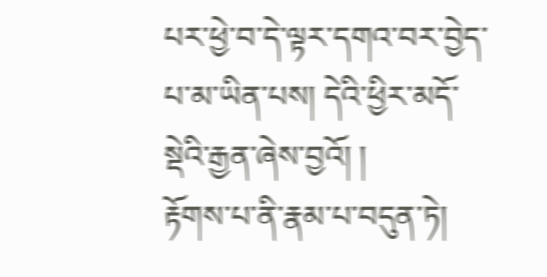པར་ཕྱེ་བ་དེ་ལྟར་དགའ་བར་བྱེད་པ་མ་ཡིན་པས། དེའི་ཕྱིར་མདོ་སྡེའི་རྒྱན་ཞེས་བྱའོ། །
རྟོགས་པ་ནི་རྣམ་པ་བདུན་ཏེ།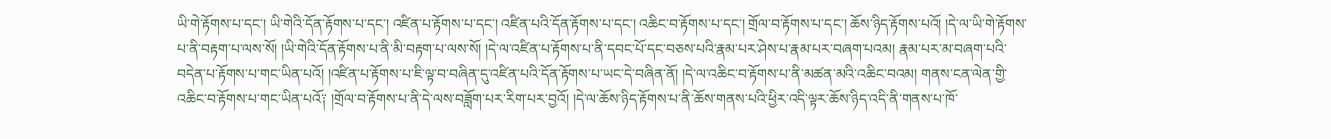ཡི་གེ་རྟོགས་པ་དང་། ཡི་གེའི་དོན་རྟོགས་པ་དང་། འཛིན་པ་རྟོགས་པ་དང་། འཛིན་པའི་དོན་རྟོགས་པ་དང་། འཆིང་བ་རྟོགས་པ་དང་། གྲོལ་བ་རྟོགས་པ་དང་། ཆོས་ཉིད་རྟོགས་པའོ། །དེ་ལ་ཡི་གེ་རྟོགས་པ་ནི་བརྟག་པ་ལས་སོ། །ཡི་གེའི་དོན་རྟོགས་པ་ནི་མི་བརྟག་པ་ལས་སོ། །དེ་ལ་འཛིན་པ་རྟོགས་པ་ནི་དབང་པོ་དང་བཅས་པའི་རྣམ་པར་ཤེས་པ་རྣམ་པར་བཞག་པའམ། རྣམ་པར་མ་བཞག་པའི་བདེན་པ་རྟོགས་པ་གང་ཡིན་པའོ། །འཛིན་པ་རྟོགས་པ་ཇི་ལྟ་བ་བཞིན་དུ་འཛིན་པའི་དོན་རྟོགས་པ་ཡང་དེ་བཞིན་ནོ། །དེ་ལ་འཆིང་བ་རྟོགས་པ་ནི་མཚན་མའི་འཆིང་བའམ། གནས་ངན་ལེན་གྱི་འཆིང་བ་རྟོགས་པ་གང་ཡིན་པའོ༑ །གྲོལ་བ་རྟོགས་པ་ནི་དེ་ལས་བཟློག་པར་རིག་པར་བྱའོ། །དེ་ལ་ཆོས་ཉིད་རྟོགས་པ་ནི་ཆོས་གནས་པའི་ཕྱིར་འདི་ལྟར་ཆོས་ཉིད་འདི་ནི་གནས་པ་ཁོ་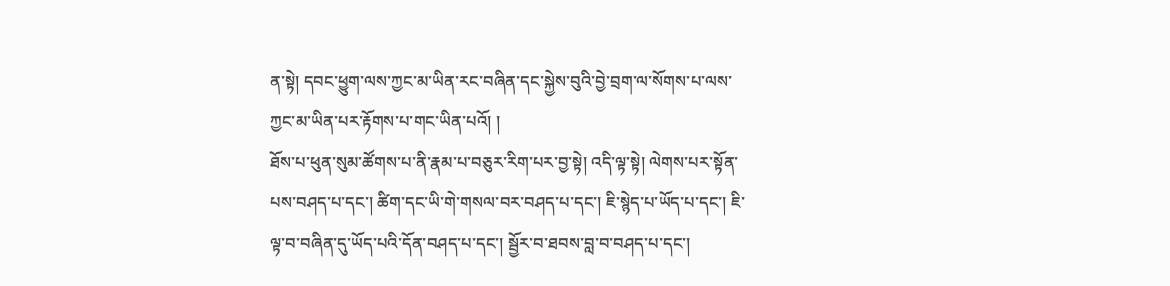ན་སྟེ། དབང་ཕྱུག་ལས་ཀྱང་མ་ཡིན་རང་བཞིན་དང་སྐྱེས་བུའི་བྱེ་བྲག་ལ་སོགས་པ་ལས་ཀྱང་མ་ཡིན་པར་རྟོགས་པ་གང་ཡིན་པའོ། །
ཐོས་པ་ཕུན་སུམ་ཚོགས་པ་ནི་རྣམ་པ་བཅུར་རིག་པར་བྱ་སྟེ། འདི་ལྟ་སྟེ། ལེགས་པར་སྟོན་པས་བཤད་པ་དང་། ཚིག་དང་ཡི་གེ་གསལ་བར་བཤད་པ་དང་། ཇི་སྙེད་པ་ཡོད་པ་དང་། ཇི་ལྟ་བ་བཞིན་དུ་ཡོད་པའི་དོན་བཤད་པ་དང་། སྦྱོར་བ་ཐབས་བླ་བ་བཤད་པ་དང་།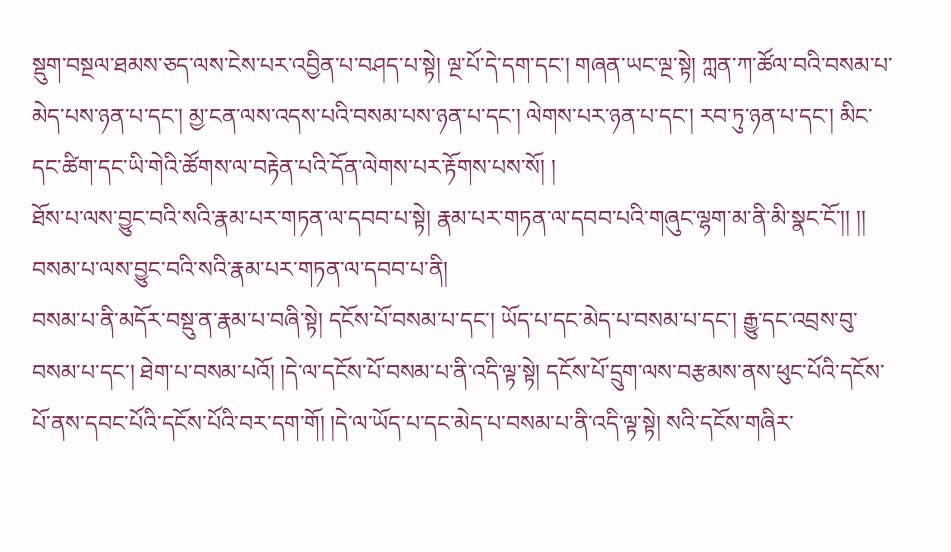སྡུག་བསྔལ་ཐམས་ཅད་ལས་ངེས་པར་འབྱིན་པ་བཤད་པ་སྟེ། ལྔ་པོ་དེ་དག་དང་། གཞན་ཡང་ལྔ་སྟེ། ཀླན་ཀ་ཚོལ་བའི་བསམ་པ་མེད་པས་ཉན་པ་དང་། མྱ་ངན་ལས་འདས་པའི་བསམ་པས་ཉན་པ་དང་། ལེགས་པར་ཉན་པ་དང་། རབ་ཏུ་ཉན་པ་དང་། མིང་དང་ཚིག་དང་ཡི་གེའི་ཚོགས་ལ་བརྟེན་པའི་དོན་ལེགས་པར་རྟོགས་པས་སོ། །
ཐོས་པ་ལས་བྱུང་བའི་སའི་རྣམ་པར་གཏན་ལ་དབབ་པ་སྟེ། རྣམ་པར་གཏན་ལ་དབབ་པའི་གཞུང་ལྷག་མ་ནི་མི་སྣང་ངོ་།། །།
བསམ་པ་ལས་བྱུང་བའི་སའི་རྣམ་པར་གཏན་ལ་དབབ་པ་ནི།
བསམ་པ་ནི་མདོར་བསྡུ་ན་རྣམ་པ་བཞི་སྟེ། དངོས་པོ་བསམ་པ་དང་། ཡོད་པ་དང་མེད་པ་བསམ་པ་དང་། རྒྱུ་དང་འབྲས་བུ་བསམ་པ་དང་། ཐེག་པ་བསམ་པའོ། །དེ་ལ་དངོས་པོ་བསམ་པ་ནི་འདི་ལྟ་སྟེ། དངོས་པོ་དྲུག་ལས་བརྩམས་ནས་ཕུང་པོའི་དངོས་པོ་ནས་དབང་པོའི་དངོས་པོའི་བར་དག་གོ། །དེ་ལ་ཡོད་པ་དང་མེད་པ་བསམ་པ་ནི་འདི་ལྟ་སྟེ། སའི་དངོས་གཞིར་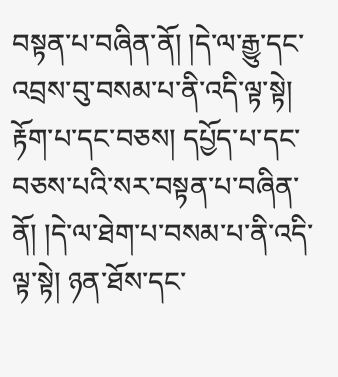བསྟན་པ་བཞིན་ནོ། །དེ་ལ་རྒྱུ་དང་འབྲས་བུ་བསམ་པ་ནི་འདི་ལྟ་སྟེ། རྟོག་པ་དང་བཅས། དཔྱོད་པ་དང་བཅས་པའི་སར་བསྟན་པ་བཞིན་ནོ། །དེ་ལ་ཐེག་པ་བསམ་པ་ནི་འདི་ལྟ་སྟེ། ཉན་ཐོས་དང་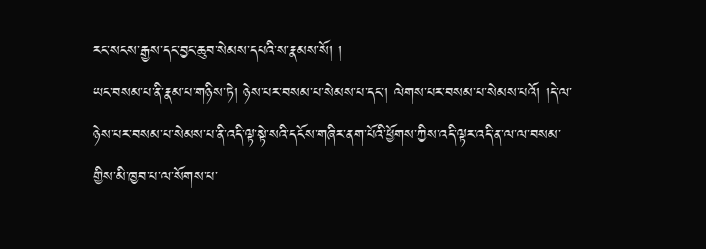རང་སངས་རྒྱས་དང་བྱང་ཆུབ་སེམས་དཔའི་ས་རྣམས་སོ། །
ཡང་བསམ་པ་ནི་རྣམ་པ་གཉིས་ཏེ། ཉེས་པར་བསམ་པ་སེམས་པ་དང་། ལེགས་པར་བསམ་པ་སེམས་པའོ། །དེ་ལ་ཉེས་པར་བསམ་པ་སེམས་པ་ནི་འདི་ལྟ་སྟེ་སའི་དངོས་གཞིར་ནག་པོའི་ཕྱོགས་ཀྱིས་འདི་ལྟར་འདི་ན་ལ་ལ་བསམ་གྱིས་མི་ཁྱབ་པ་ལ་སོགས་པ་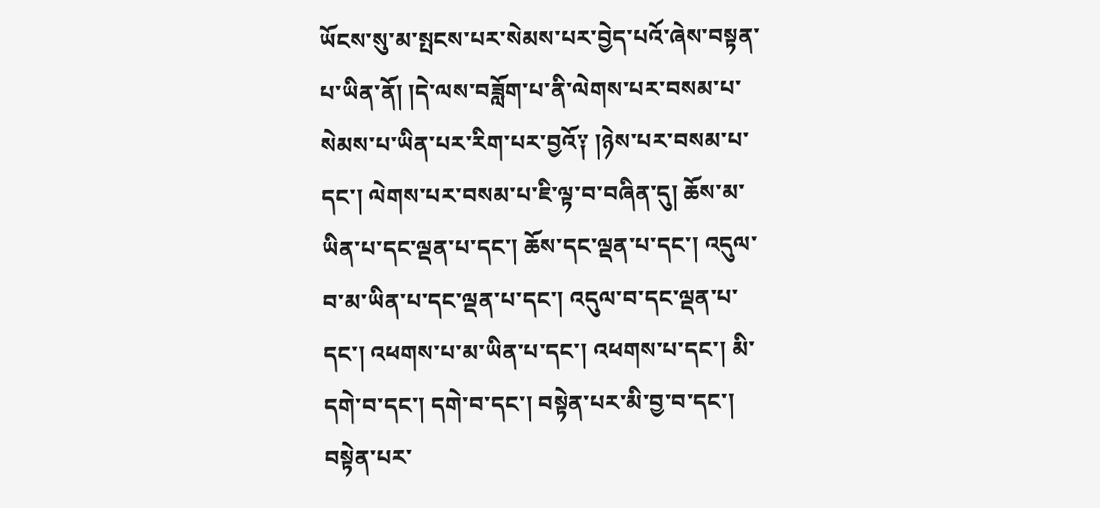ཡོངས་སུ་མ་སྤངས་པར་སེམས་པར་བྱེད་པའོ་ཞེས་བསྟན་པ་ཡིན་ནོ། །དེ་ལས་བཟློག་པ་ནི་ལེགས་པར་བསམ་པ་སེམས་པ་ཡིན་པར་རིག་པར་བྱའོ༑ །ཉེས་པར་བསམ་པ་དང་། ལེགས་པར་བསམ་པ་ཇི་ལྟ་བ་བཞིན་དུ། ཆོས་མ་ཡིན་པ་དང་ལྡན་པ་དང་། ཆོས་དང་ལྡན་པ་དང་། འདུལ་བ་མ་ཡིན་པ་དང་ལྡན་པ་དང་། འདུལ་བ་དང་ལྡན་པ་དང་། འཕགས་པ་མ་ཡིན་པ་དང་། འཕགས་པ་དང་། མི་དགེ་བ་དང་། དགེ་བ་དང་། བསྟེན་པར་མི་བྱ་བ་དང་། བསྟེན་པར་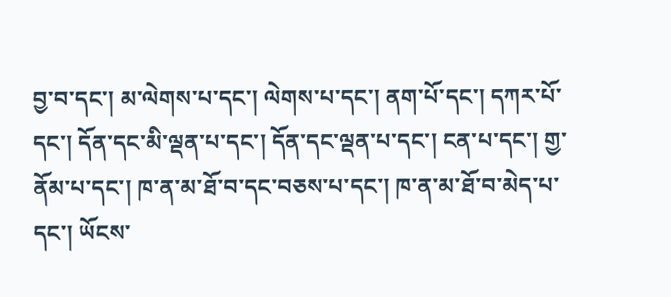བྱ་བ་དང་། མ་ལེགས་པ་དང་། ལེགས་པ་དང་། ནག་པོ་དང་། དཀར་པོ་དང་། དོན་དང་མི་ལྡན་པ་དང་། དོན་དང་ལྡན་པ་དང་། ངན་པ་དང་། གྱ་ནོམ་པ་དང་། ཁ་ན་མ་ཐོ་བ་དང་བཅས་པ་དང་། ཁ་ན་མ་ཐོ་བ་མེད་པ་དང་། ཡོངས་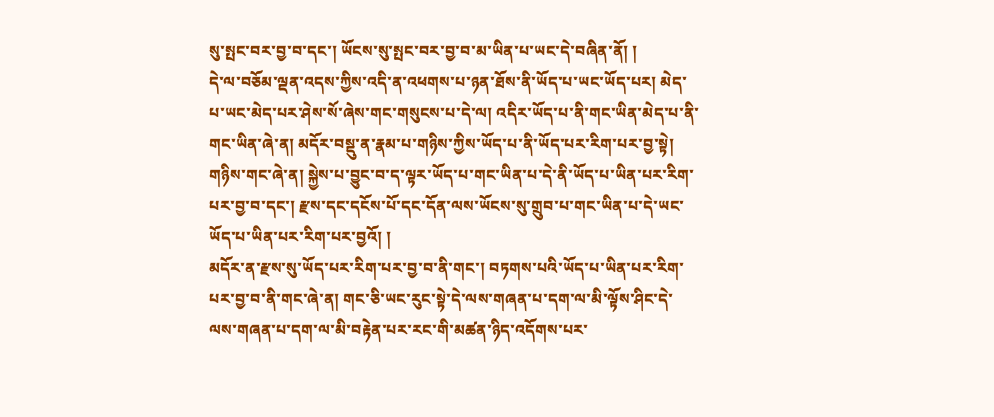སུ་སྤང་བར་བྱ་བ་དང་། ཡོངས་སུ་སྤང་བར་བྱ་བ་མ་ཡིན་པ་ཡང་དེ་བཞིན་ནོ། །
དེ་ལ་བཅོམ་ལྡན་འདས་ཀྱིས་འདི་ན་འཕགས་པ་ཉན་ཐོས་ནི་ཡོད་པ་ཡང་ཡོད་པར། མེད་པ་ཡང་མེད་པར་ཤེས་སོ་ཞེས་གང་གསུངས་པ་དེ་ལ། འདིར་ཡོད་པ་ནི་གང་ཡིན་མེད་པ་ནི་གང་ཡིན་ཞེ་ན། མདོར་བསྡུ་ན་རྣམ་པ་གཉིས་ཀྱིས་ཡོད་པ་ནི་ཡོད་པར་རིག་པར་བྱ་སྟེ།
གཉིས་གང་ཞེ་ན། སྐྱེས་པ་བྱུང་བ་ད་ལྟར་ཡོད་པ་གང་ཡིན་པ་དེ་ནི་ཡོད་པ་ཡིན་པར་རིག་པར་བྱ་བ་དང་། རྫས་དང་དངོས་པོ་དང་དོན་ལས་ཡོངས་སུ་གྲུབ་པ་གང་ཡིན་པ་དེ་ཡང་ཡོད་པ་ཡིན་པར་རིག་པར་བྱའོ། །
མདོར་ན་རྫས་སུ་ཡོད་པར་རིག་པར་བྱ་བ་ནི་གང་། བཏགས་པའི་ཡོད་པ་ཡིན་པར་རིག་པར་བྱ་བ་ནི་གང་ཞེ་ན། གང་ཅི་ཡང་རུང་སྟེ་དེ་ལས་གཞན་པ་དག་ལ་མི་ལྟོས་ཤིང་དེ་ལས་གཞན་པ་དག་ལ་མི་བརྟེན་པར་རང་གི་མཚན་ཉིད་འདོགས་པར་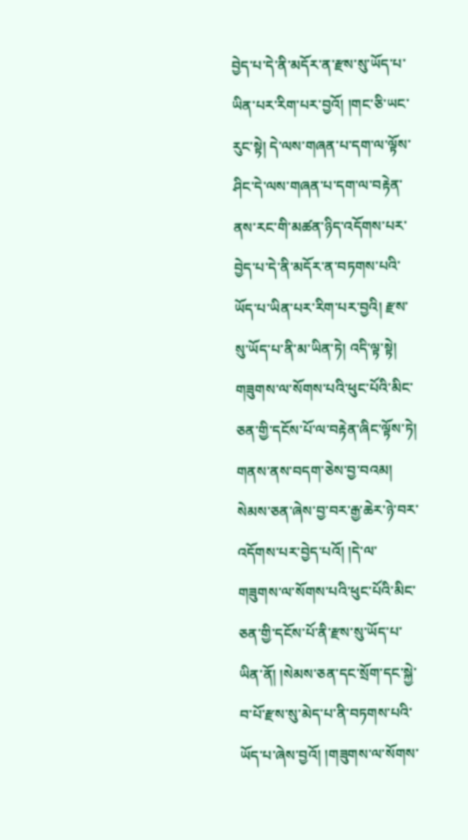བྱེད་པ་དེ་ནི་མདོར་ན་རྫས་སུ་ཡོད་པ་ཡིན་པར་རིག་པར་བྱའོ། །གང་ཅི་ཡང་རུང་སྟེ། དེ་ལས་གཞན་པ་དག་ལ་ལྟོས་ཤིང་དེ་ལས་གཞན་པ་དག་ལ་བརྟེན་ནས་རང་གི་མཚན་ཉིད་འདོགས་པར་བྱེད་པ་དེ་ནི་མདོར་ན་བཏགས་པའི་ཡོད་པ་ཡིན་པར་རིག་པར་བྱའི། རྫས་སུ་ཡོད་པ་ནི་མ་ཡིན་ཏེ། འདི་ལྟ་སྟེ། གཟུགས་ལ་སོགས་པའི་ཕུང་པོའི་མིང་ཅན་གྱི་དངོས་པོ་ལ་བརྟེན་ཞིང་ལྟོས་ཏེ། གནས་ནས་བདག་ཅེས་བྱ་བའམ། སེམས་ཅན་ཞེས་བྱ་བར་རྒྱ་ཆེར་ཉེ་བར་འདོགས་པར་བྱེད་པའོ། །དེ་ལ་གཟུགས་ལ་སོགས་པའི་ཕུང་པོའི་མིང་ཅན་གྱི་དངོས་པོ་ནི་རྫས་སུ་ཡོད་པ་ཡིན་ནོ། །སེམས་ཅན་དང་སྲོག་དང་སྐྱེ་བ་པོ་རྫས་སུ་མེད་པ་ནི་བཏགས་པའི་ཡོད་པ་ཞེས་བྱའོ། །གཟུགས་ལ་སོགས་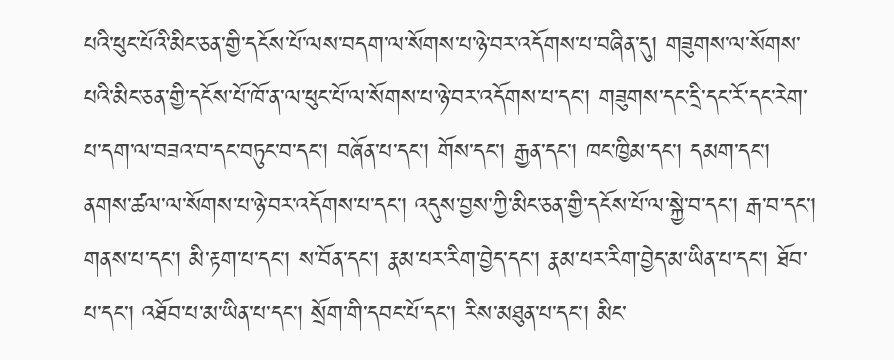པའི་ཕུང་པོའི་མིང་ཅན་གྱི་དངོས་པོ་ལས་བདག་ལ་སོགས་པ་ཉེ་བར་འདོགས་པ་བཞིན་དུ། གཟུགས་ལ་སོགས་པའི་མིང་ཅན་གྱི་དངོས་པོ་ཁོ་ན་ལ་ཕུང་པོ་ལ་སོགས་པ་ཉེ་བར་འདོགས་པ་དང་། གཟུགས་དང་དྲི་དང་རོ་དང་རེག་པ་དག་ལ་བཟའ་བ་དང་བཏུང་བ་དང་། བཞོན་པ་དང་། གོས་དང་། རྒྱན་དང་། ཁང་ཁྱིམ་དང་། དམག་དང་། ནགས་ཚལ་ལ་སོགས་པ་ཉེ་བར་འདོགས་པ་དང་། འདུས་བྱས་ཀྱི་མིང་ཅན་གྱི་དངོས་པོ་ལ་སྐྱེ་བ་དང་། རྒ་བ་དང་། གནས་པ་དང་། མི་རྟག་པ་དང་། ས་བོན་དང་། རྣམ་པར་རིག་བྱེད་དང་། རྣམ་པར་རིག་བྱེད་མ་ཡིན་པ་དང་། ཐོབ་པ་དང་། འཐོབ་པ་མ་ཡིན་པ་དང་། སྲོག་གི་དབང་པོ་དང་། རིས་མཐུན་པ་དང་། མིང་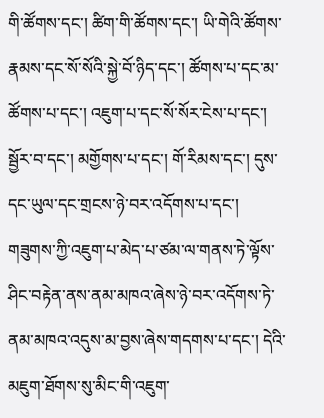གི་ཚོགས་དང་། ཚིག་གི་ཚོགས་དང་། ཡི་གེའི་ཚོགས་རྣམས་དང་སོ་སོའི་སྐྱེ་བོ་ཉིད་དང་། ཚོགས་པ་དང་མ་ཚོགས་པ་དང་། འཇུག་པ་དང་སོ་སོར་ངེས་པ་དང་། སྦྱོར་བ་དང་། མགྱོགས་པ་དང་། གོ་རིམས་དང་། དུས་དང་ཡུལ་དང་གྲངས་ཉེ་བར་འདོགས་པ་དང་། གཟུགས་ཀྱི་འཇུག་པ་མེད་པ་ཙམ་ལ་གནས་ཏེ་ལྟོས་ཤིང་བརྟེན་ནས་ནམ་མཁའ་ཞེས་ཉེ་བར་འདོགས་ཏེ་ནམ་མཁའ་འདུས་མ་བྱས་ཞེས་གདགས་པ་དང་། དེའི་མཇུག་ཐོགས་སུ་མིང་གི་འཇུག་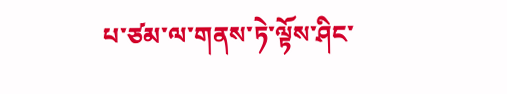པ་ཙམ་ལ་གནས་ཏེ་ལྟོས་ཤིང་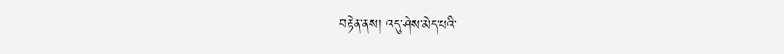བརྟེན་ནས། འདུ་ཤེས་མེད་པའི་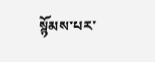སྙོམས་པར་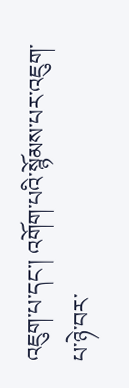འཇུག་པ་དང་། འགོག་པའི་སྙོམས་པར་འཇུག་པ་ཉེ་བར་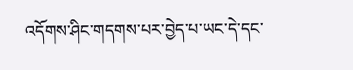འདོགས་ཤིང་གདགས་པར་བྱེད་པ་ཡང་དེ་དང་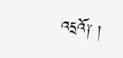འདྲའོ༑ །